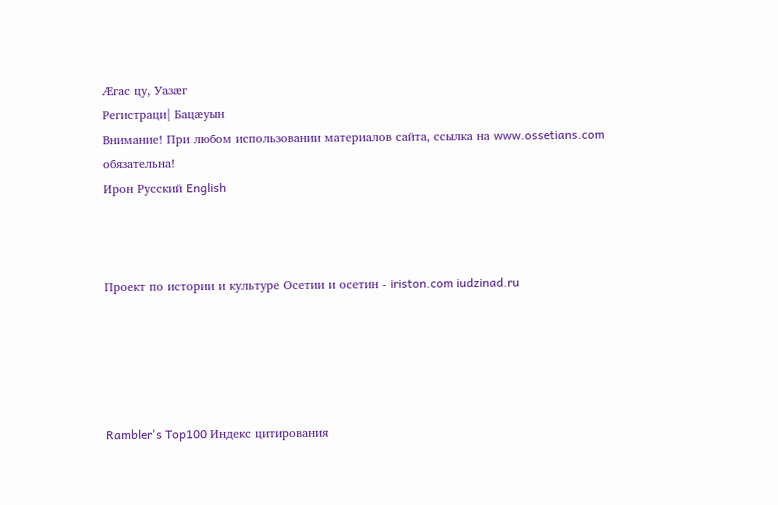Æгас цу, Уазæг
Регистраци| Бацæуын
Внимание! При любом использовании материалов сайта, ссылка на www.ossetians.com обязательна!
Ирон Русский English



Проект по истории и культуре Осетии и осетин - iriston.com iudzinad.ru





Rambler's Top100 Индекс цитирования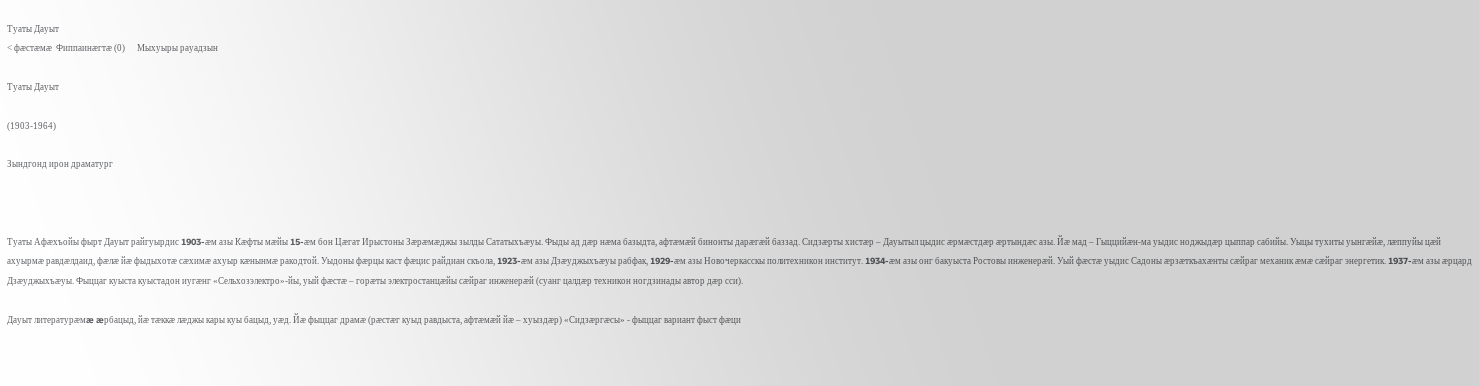Туаты Дауыт
< фæстæмæ  Фиппаинæгтæ (0)      Мыхуыры рауадзын

Туаты Дауыт

(1903-1964)

Зындгонд ирон драматург



Туаты Афæхъойы фырт Дауыт райгуырдис 1903-æм азы Кæфты мæйы 15-æм бон Цæгат Ирыстоны Зæрæмæджы зылды Сататыхъæуы. Фыды ад дæр нæма базыдта, афтæмæй бинонты дарæгæй баззад. Сидзæрты хистæр – Дауытыл цыдис æрмæстдæр æртындæс азы. Йæ мад – Гыццийæн-ма уыдис ноджыдæр цыппар сабийы. Уыцы тухиты уынгæйæ, лæппуйы цæй ахуырмæ равдæлдаид, фæлæ йæ фыдыхотæ сæхимæ ахуыр кæнынмæ ракодтой. Уыдоны фæрцы каст фæцис райдиан скъола, 1923-æм азы Дзæуджыхъæуы рабфак, 1929-æм азы Новочеркасскы политехникон институт. 1934-æм азы онг бакуыста Ростовы инженерæй. Уый фæстæ уыдис Садоны æрзæткъахæнты сæйраг механик æмæ сæйраг энергетик. 1937-æм азы æрцард Дзæуджыхъæуы. Фыццаг куыста куыстадон иугæнг «Сельхозэлектро»-йы, уый фæстæ – горæты электростанцæйы сæйраг инженерæй (суанг цалдæр техникон ногдзинады автор дæр сси).

Дауыт литературæмæ æрбацыд, йæ тæккæ лæджы кары куы бацыд, уæд. Йæ фыццаг драмæ (рæстæг куыд равдыста, афтæмæй йæ – хуыздæр) «Сидзæргæсы» - фыццаг вариант фыст фæци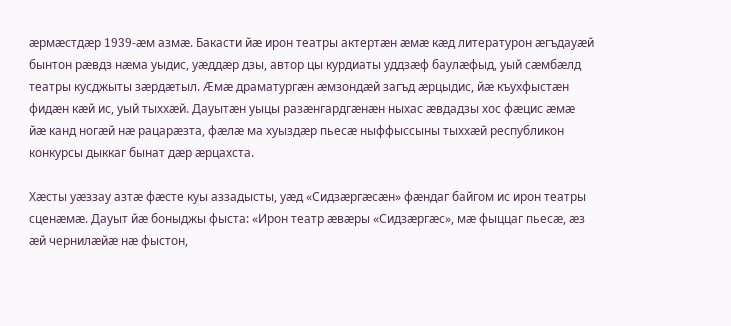æрмæстдæр 1939-æм азмæ. Бакасти йæ ирон театры актертæн æмæ кæд литературон æгъдауæй бынтон рæвдз нæма уыдис, уæддæр дзы, автор цы курдиаты уддзæф баулæфыд, уый сæмбæлд театры кусджыты зæрдæтыл. Æмæ драматургæн æмзондæй загъд æрцыдис, йæ къухфыстæн фидæн кæй ис, уый тыххæй. Дауытæн уыцы разæнгардгæнæн ныхас æвдадзы хос фæцис æмæ йæ канд ногæй нæ рацарæзта, фæлæ ма хуыздæр пьесæ ныффыссыны тыххæй республикон конкурсы дыккаг бынат дæр æрцахста.

Хæсты уæззау азтæ фæсте куы аззадысты, уæд «Сидзæргæсæн» фæндаг байгом ис ирон театры сценæмæ. Дауыт йæ боныджы фыста: «Ирон театр æвæры «Сидзæргæс», мæ фыццаг пьесæ, æз æй чернилæйæ нæ фыстон,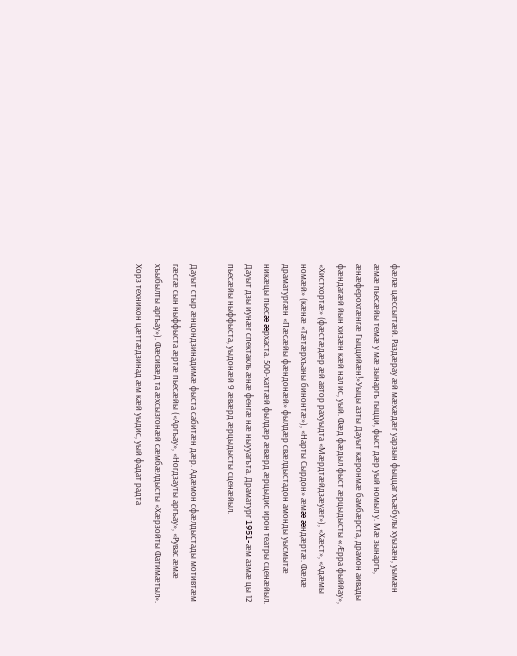фæлæ цæссыгтæй. Раздæрау æй мæхæдæг уарзын фыццаг хъæбулы хуызæн, уымæн æмæ пьесæйы темæ у мæ зынаргъ гыцци, фыст дæр уый номыл у. Мæ зынаргъ, æнæферохгæнгæ Гыццийæн!»Уыцы азты Дауыт кæронмæ бамбæрста, драмон аивады фæндагæй йын хизæн кæй нал ис, уый. Фæд фæдыл фыст æрцыдысты «Æрра фыййау», «Хистхортæ» (фæстæдæр æй автор рахуыдта «Мæрдтæйдзæуæг»), «Хæст», «Адæмы номæй» (кæнæ «Тæтæрхъаны бинонтæ»), «Нарты Сырдон» æмæ æндæртæ. Фæлæ драматургæн «Пæсæйы фæндонæй» фылдæр свæлдыстадон амонды уысмытæ никæцы пьесæ æрхаста. 500-хаттæй фылдæр æвæрд æрцыдис ирон театры сценæйыл. Дауыт дзы иунæг спектакль æнæ фенгæ нæ ныууагъта. Драматург 1951-æм азмæ цы 12 пьесæйы ныффыста, уыдонæй 9 æвæрд æрцыдысты сценæйыл.

Дауыт стыр æнцондзинадимæ фыста сабитæн дæр. Адæмон сфæлдыстады мотивтæм гæсгæ сын ныффыста æртæ пьесæйы («Аргъау», «Ногдзауты аргъау», «Рувас æмæ хъыбылты аргъау»). Фæсивæд та æхсызгонæй сæмбæлдысты «Хæрзойты Фатимæтыл». Хорз техникон цæттæдзинад æм кæй уыдис, уый фадат радта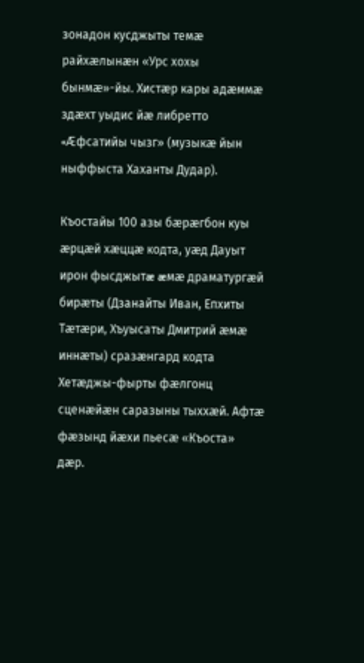зонадон кусджыты темæ райхæлынæн «Урс хохы бынмæ»-йы. Хистæр кары адæммæ здæхт уыдис йæ либретто «Æфсатийы чызг» (музыкæ йын ныффыста Хаханты Дудар).

Къостайы 100 азы бæрæгбон куы æрцæй хæццæ кодта, уæд Дауыт ирон фысджытæ æмæ драматургæй бирæты (Дзанайты Иван, Епхиты Тæтæри, Хъуысаты Дмитрий æмæ иннæты) сразæнгард кодта Хетæджы-фырты фæлгонц сценæйæн саразыны тыххæй. Афтæ фæзынд йæхи пьесæ «Къоста» дæр.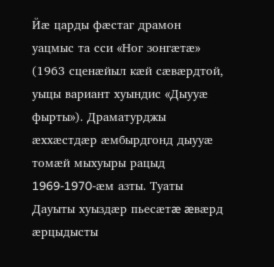Йæ царды фæстаг драмон уацмыс та сси «Ног зонгæтæ» (1963 сценæйыл кæй сæвæрдтой, уыцы вариант хуындис «Дыууæ фырты»). Драматурджы æххæстдæр æмбырдгонд дыууæ томæй мыхуыры рацыд 1969-1970-æм азты. Туаты Дауыты хуыздæр пьесæтæ æвæрд æрцыдысты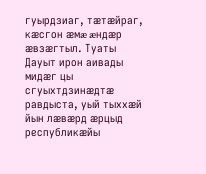гуырдзиаг, тæтæйраг, кæсгон æмæ æндæр æвзæгтыл. Туаты Дауыт ирон аивады мидæг цы сгуыхтдзинæдтæ равдыста, уый тыххæй йын лæвæрд æрцыд республикæйы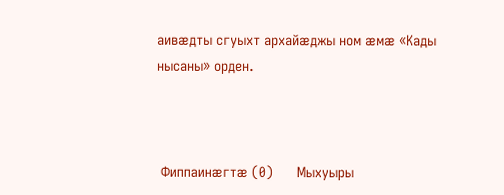аивæдты сгуыхт архайæджы ном æмæ «Кады нысаны» орден.



 Фиппаинæгтæ (0)      Мыхуыры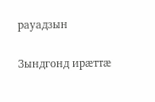рауадзын

Зындгонд ирæттæ